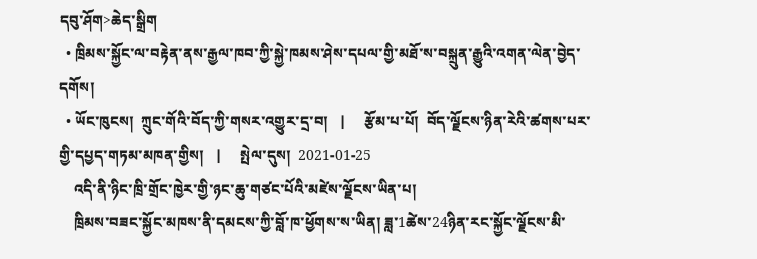དབུ་ཤོག>ཆེད་སྒྲིག
  • ཁྲིམས་སྐྱོང་ལ་བརྟེན་ནས་རྒྱལ་ཁབ་ཀྱི་སྐྱེ་ཁམས་ཤེས་དཔལ་གྱི་མཐོ་ས་བསྐྲུན་རྒྱུའི་འགན་ལེན་བྱེད་དགོས།
  • ཡོང་ཁུངས།  ཀྲུང་གོའི་བོད་ཀྱི་གསར་འགྱུར་དྲ་བ།   |     རྩོམ་པ་པོ།  བོད་ལྗོངས་ཉིན་རེའི་ཚགས་པར་གྱི་དཔྱད་གཏམ་མཁན་གྱིས།   |     སྤེལ་དུས།  2021-01-25
    འདི་ནི་ཉིང་ཁྲི་གྲོང་ཁྱེར་གྱི་ཉང་ཆུ་གཙང་པོའི་མཛེས་ལྗོངས་ཡིན་པ།
    ཁྲིམས་བཟང་སྐྱོང་མཁས་ནི་དམངས་ཀྱི་བློ་ཁ་ཕྱོགས་ས་ཡིན། ཟླ་1ཚེས་24ཉིན་རང་སྐྱོང་ལྗོངས་མི་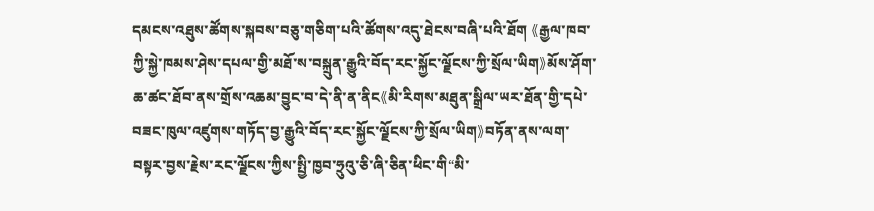དམངས་འཐུས་ཚོགས་སྐབས་བཅུ་གཅིག་པའི་ཚོགས་འདུ་ཐེངས་བཞི་པའི་ཐོག 《རྒྱལ་ཁབ་ཀྱི་སྐྱེ་ཁམས་ཤེས་དཔལ་གྱི་མཐོ་ས་བསྐྲུན་རྒྱུའི་བོད་རང་སྐྱོང་ལྗོངས་ཀྱི་སྲོལ་ཡིག》མོས་ཤོག་ཆ་ཚང་ཐོབ་ནས་གྲོས་འཆམ་བྱུང་བ་དེ་ནི་ན་ནིང《མི་རིགས་མཐུན་སྒྲིལ་ཡར་ཐོན་གྱི་དཔེ་བཟང་ཁུལ་འཛུགས་གཏོད་བྱ་རྒྱུའི་བོད་རང་སྐྱོང་ལྗོངས་ཀྱི་སྲོལ་ཡིག》བཏོན་ནས་ལག་བསྟར་བྱས་རྗེས་རང་ལྗོངས་ཀྱིས་སྤྱི་ཁྱབ་ཧྲུའུ་ཅི་ཞི་ཅིན་ཕིང་གི“མི་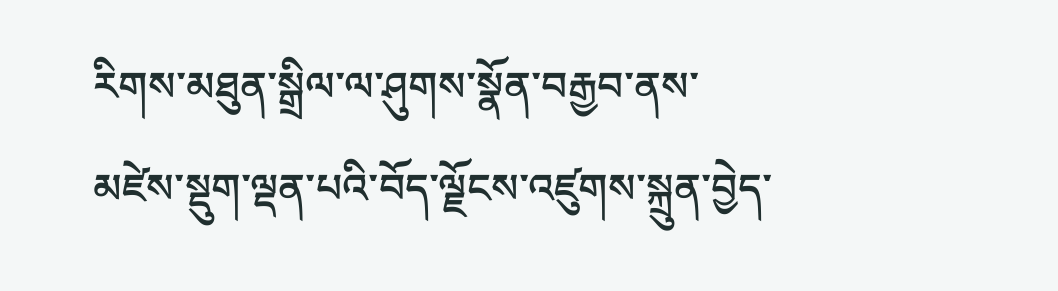རིགས་མཐུན་སྒྲིལ་ལ་ཤུགས་སྣོན་བརྒྱབ་ནས་མཛེས་སྡུག་ལྡན་པའི་བོད་ལྗོངས་འཛུགས་སྐྲུན་བྱེད་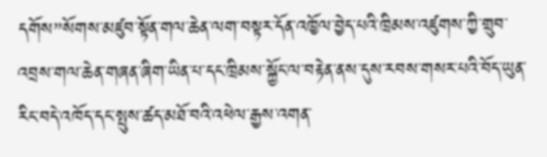དགོས”སོགས་མཛུབ་སྟོན་གལ་ཆེན་ལག་བསྟར་དོན་འཁྱོལ་བྱེད་པའི་ཁྲིམས་འཛུགས་ཀྱི་གྲུབ་འབྲས་གལ་ཆེན་གཞན་ཞིག་ཡིན་པ་དང་ཁྲིམས་སྐྱོང་ལ་བརྟེན་ནས་དུས་རབས་གསར་པའི་བོད་ཡུན་རིང་བདེ་འཁོད་དང་སྤུས་ཚད་མཐོ་བའི་འཕེལ་རྒྱས་འགན་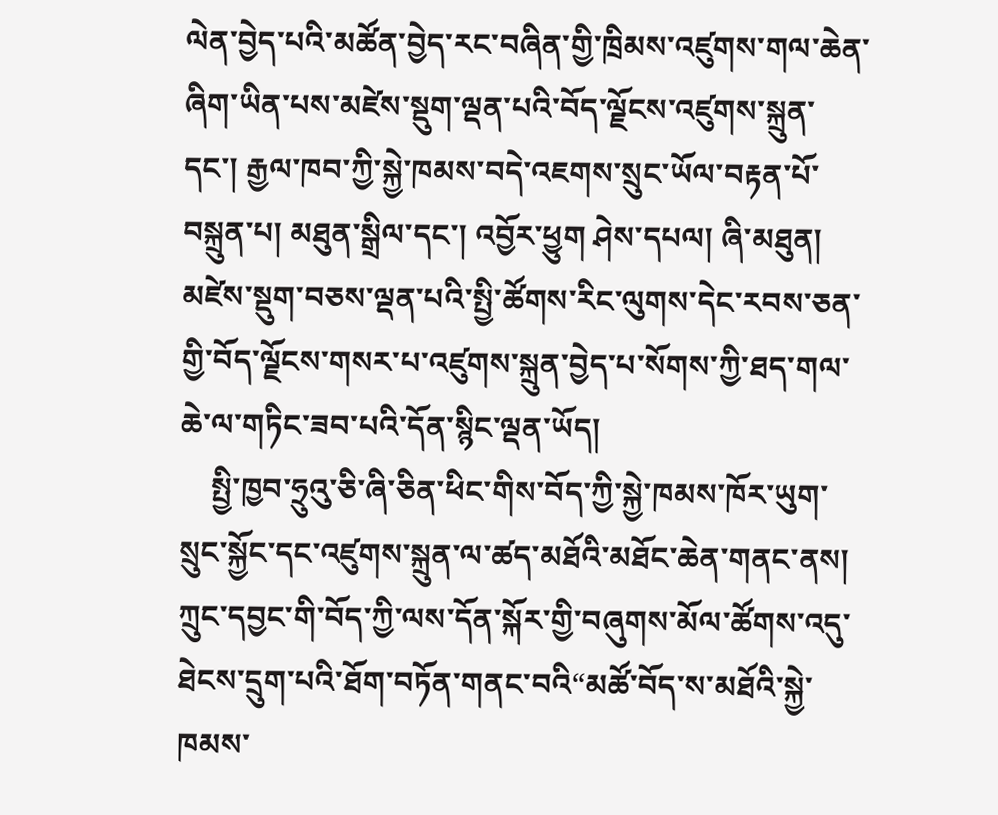ལེན་བྱེད་པའི་མཚོན་བྱེད་རང་བཞིན་གྱི་ཁྲིམས་འཛུགས་གལ་ཆེན་ཞིག་ཡིན་པས་མཛེས་སྡུག་ལྡན་པའི་བོད་ལྗོངས་འཛུགས་སྐྲུན་དང་། རྒྱལ་ཁབ་ཀྱི་སྐྱེ་ཁམས་བདེ་འཇགས་སྲུང་ཡོལ་བརྟན་པོ་བསྐྲུན་པ། མཐུན་སྒྲིལ་དང་། འབྱོར་ཕྱུག ཤེས་དཔལ། ཞི་མཐུན། མཛེས་སྡུག་བཅས་ལྡན་པའི་སྤྱི་ཚོགས་རིང་ལུགས་དེང་རབས་ཅན་གྱི་བོད་ལྗོངས་གསར་པ་འཛུགས་སྐྲུན་བྱེད་པ་སོགས་ཀྱི་ཐད་གལ་ཆེ་ལ་གཏིང་ཟབ་པའི་དོན་སྙིང་ལྡན་ཡོད།
    སྤྱི་ཁྱབ་ཧྲུའུ་ཅི་ཞི་ཅིན་ཕིང་གིས་བོད་ཀྱི་སྐྱེ་ཁམས་ཁོར་ཡུག་སྲུང་སྐྱོང་དང་འཛུགས་སྐྲུན་ལ་ཚད་མཐོའི་མཐོང་ཆེན་གནང་ནས། ཀྲུང་དབྱང་གི་བོད་ཀྱི་ལས་དོན་སྐོར་གྱི་བཞུགས་མོལ་ཚོགས་འདུ་ཐེངས་དྲུག་པའི་ཐོག་བཏོན་གནང་བའི“མཚོ་བོད་ས་མཐོའི་སྐྱེ་ཁམས་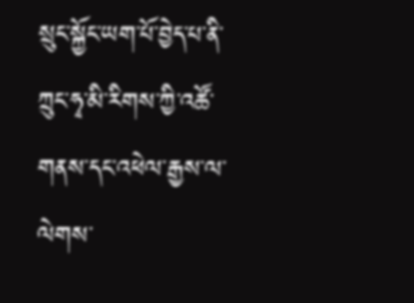སྲུང་སྐྱོང་ཡག་པོ་བྱེད་པ་ནི་ཀྲུང་ཧྭ་མི་རིགས་ཀྱི་འཚོ་གནས་དང་འཕེལ་རྒྱས་ལ་ལེགས་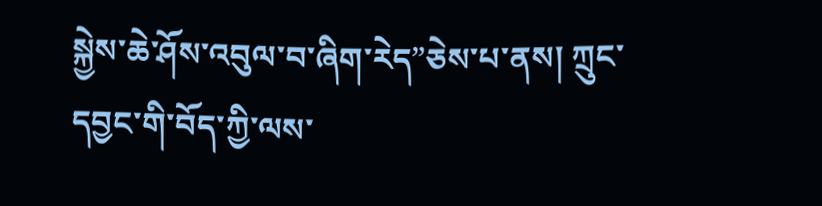སྐྱེས་ཆེ་ཤོས་འབུལ་བ་ཞིག་རེད”ཅེས་པ་ནས། ཀྲུང་དབྱང་གི་བོད་ཀྱི་ལས་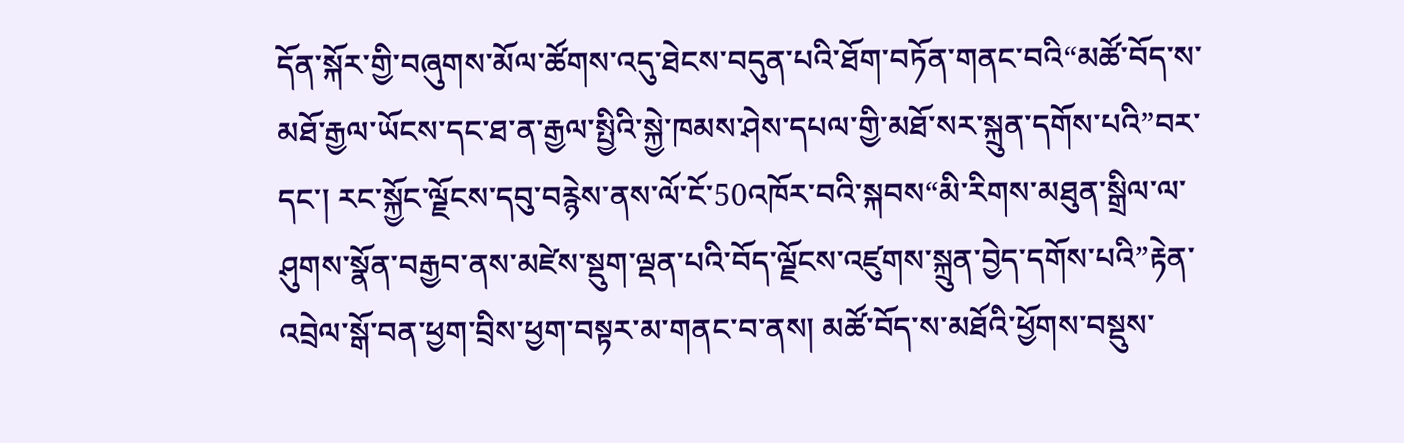དོན་སྐོར་གྱི་བཞུགས་མོལ་ཚོགས་འདུ་ཐེངས་བདུན་པའི་ཐོག་བཏོན་གནང་བའི“མཚོ་བོད་ས་མཐོ་རྒྱལ་ཡོངས་དང་ཐ་ན་རྒྱལ་སྤྱིའི་སྐྱེ་ཁམས་ཤེས་དཔལ་གྱི་མཐོ་སར་སྐྲུན་དགོས་པའི”བར་དང་། རང་སྐྱོང་ལྗོངས་དབུ་བརྙེས་ནས་ལོ་ངོ་50འཁོར་བའི་སྐབས“མི་རིགས་མཐུན་སྒྲིལ་ལ་ཤུགས་སྣོན་བརྒྱབ་ནས་མཛེས་སྡུག་ལྡན་པའི་བོད་ལྗོངས་འཛུགས་སྐྲུན་བྱེད་དགོས་པའི”རྟེན་འབྲེལ་སྒོ་བན་ཕྱག་བྲིས་ཕྱག་བསྟར་མ་གནང་བ་ནས། མཚོ་བོད་ས་མཐོའི་ཕྱོགས་བསྡུས་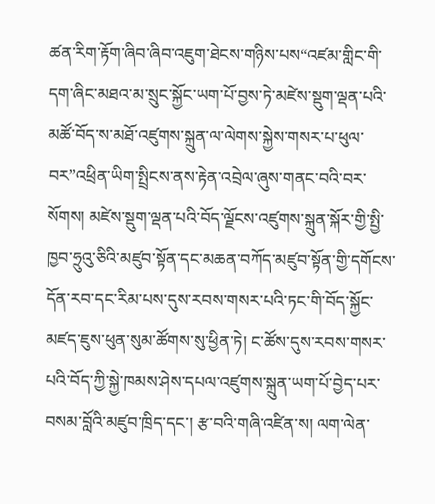ཚན་རིག་རྟོག་ཞིབ་ཞིབ་འཇུག་ཐེངས་གཉིས་པས“འཛམ་གླིང་གི་དག་ཞིང་མཐའ་མ་སྲུང་སྐྱོང་ཡག་པོ་བྱས་ཏེ་མཛེས་སྡུག་ལྡན་པའི་མཚོ་བོད་ས་མཐོ་འཛུགས་སྐྲུན་ལ་ལེགས་སྐྱེས་གསར་པ་ཕུལ་བར”འཕྲིན་ཡིག་སྤྲིངས་ནས་རྟེན་འབྲེལ་ཞུས་གནང་བའི་བར་སོགས། མཛེས་སྡུག་ལྡན་པའི་བོད་ལྗོངས་འཛུགས་སྐྲུན་སྐོར་གྱི་སྤྱི་ཁྱབ་ཧྲུའུ་ཅིའི་མཛུབ་སྟོན་དང་མཆན་བཀོད་མཛུབ་སྟོན་གྱི་དགོངས་དོན་རབ་དང་རིམ་པས་དུས་རབས་གསར་པའི་ཏང་གི་བོད་སྐྱོང་མཛད་ཇུས་ཕུན་སུམ་ཚོགས་སུ་ཕྱིན་ཏེ། ང་ཚོས་དུས་རབས་གསར་པའི་བོད་ཀྱི་སྐྱེ་ཁམས་ཤེས་དཔལ་འཛུགས་སྐྲུན་ཡག་པོ་བྱེད་པར་བསམ་བློའི་མཛུབ་ཁྲིད་དང་། རྩ་བའི་གཞི་འཛིན་ས། ལག་ལེན་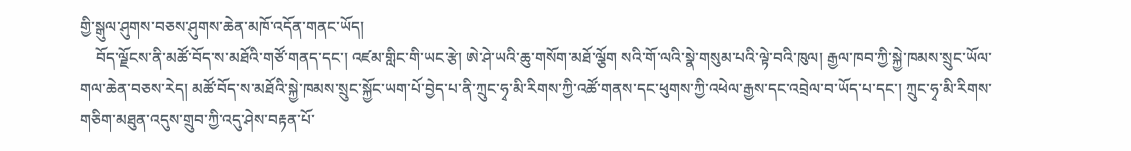གྱི་སྒུལ་ཤུགས་བཅས་ཤུགས་ཆེན་མཁོ་འདོན་གནང་ཡོད།
    བོད་ལྗོངས་ནི་མཚོ་བོད་ས་མཐོའི་གཙོ་གནད་དང་། འཛམ་གླིང་གི་ཡང་རྩེ། ཨེ་ཤེ་ཡའི་ཆུ་གསོག་མཐོ་ལྕོག སའི་གོ་ལའི་སྣེ་གསུམ་པའི་ལྟེ་བའི་ཁུལ། རྒྱལ་ཁབ་ཀྱི་སྐྱེ་ཁམས་སྲུང་ཡོལ་གལ་ཆེན་བཅས་རེད། མཚོ་བོད་ས་མཐོའི་སྐྱེ་ཁམས་སྲུང་སྐྱོང་ཡག་པོ་བྱེད་པ་ནི་ཀྲུང་ཧྭ་མི་རིགས་ཀྱི་འཚོ་གནས་དང་ཕུགས་ཀྱི་འཕེལ་རྒྱས་དང་འབྲེལ་བ་ཡོད་པ་དང་། ཀྲུང་ཧྭ་མི་རིགས་གཅིག་མཐུན་འདུས་གྲུབ་ཀྱི་འདུ་ཤེས་བརྟན་པོ་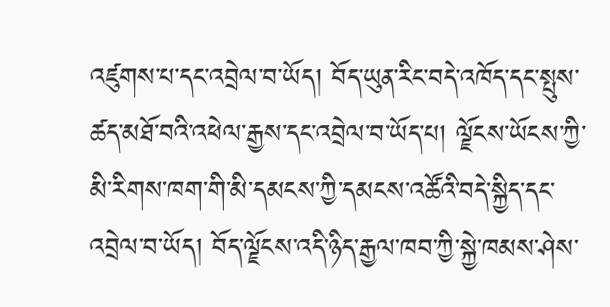འཛུགས་པ་དང་འབྲེལ་བ་ཡོད། བོད་ཡུན་རིང་བདེ་འཁོད་དང་སྤུས་ཚད་མཐོ་བའི་འཕེལ་རྒྱས་དང་འབྲེལ་བ་ཡོད་པ། ལྗོངས་ཡོངས་ཀྱི་མི་རིགས་ཁག་གི་མི་དམངས་ཀྱི་དམངས་འཚོའི་བདེ་སྐྱིད་དང་འབྲེལ་བ་ཡོད། བོད་ལྗོངས་འདི་ཉིད་རྒྱལ་ཁབ་ཀྱི་སྐྱེ་ཁམས་ཤེས་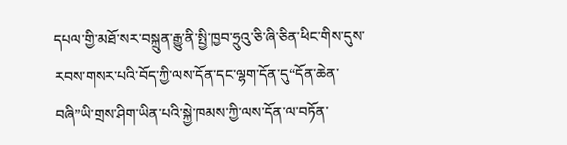དཔལ་གྱི་མཐོ་སར་བསྐྲུན་རྒྱུ་ནི་སྤྱི་ཁྱབ་ཧྲུའུ་ཅི་ཞི་ཅིན་ཕིང་གིས་དུས་རབས་གསར་པའི་བོད་ཀྱི་ལས་དོན་དང་ལྷག་དོན་དུ“དོན་ཆེན་བཞི”ཡི་གྲས་ཤིག་ཡིན་པའི་སྐྱེ་ཁམས་ཀྱི་ལས་དོན་ལ་བཏོན་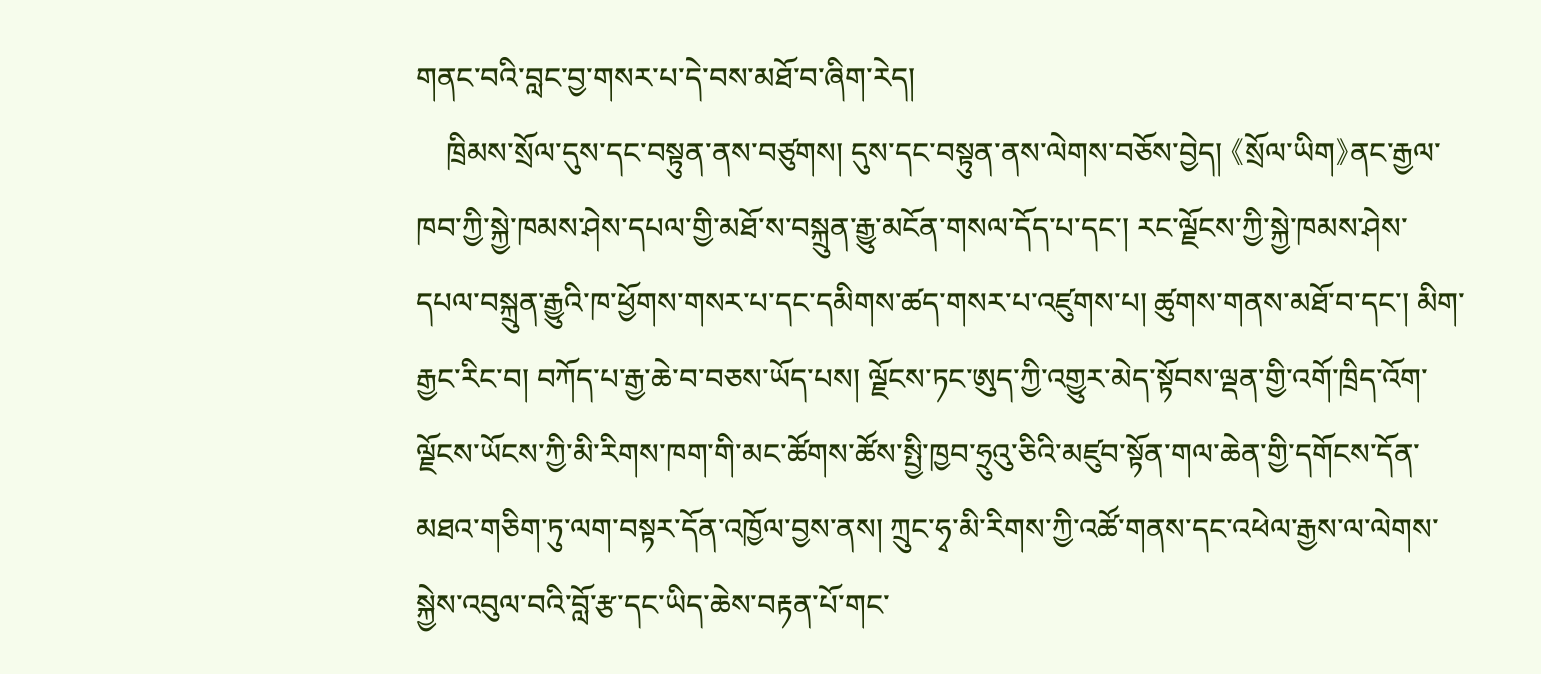གནང་བའི་བླང་བྱ་གསར་པ་དེ་བས་མཐོ་བ་ཞིག་རེད།
    ཁྲིམས་སྲོལ་དུས་དང་བསྟུན་ནས་བཙུགས། དུས་དང་བསྟུན་ནས་ལེགས་བཅོས་བྱེད། 《སྲོལ་ཡིག》ནང་རྒྱལ་ཁབ་ཀྱི་སྐྱེ་ཁམས་ཤེས་དཔལ་གྱི་མཐོ་ས་བསྐྲུན་རྒྱུ་མངོན་གསལ་དོད་པ་དང་། རང་ལྗོངས་ཀྱི་སྐྱེ་ཁམས་ཤེས་དཔལ་བསྐྲུན་རྒྱུའི་ཁ་ཕྱོགས་གསར་པ་དང་དམིགས་ཚད་གསར་པ་འཛུགས་པ། ཚུགས་གནས་མཐོ་བ་དང་། མིག་རྒྱང་རིང་བ། བཀོད་པ་རྒྱ་ཆེ་བ་བཅས་ཡོད་པས། ལྗོངས་ཏང་ཨུད་ཀྱི་འགྱུར་མེད་སྟོབས་ལྡན་གྱི་འགོ་ཁྲིད་འོག་ལྗོངས་ཡོངས་ཀྱི་མི་རིགས་ཁག་གི་མང་ཚོགས་ཚོས་སྤྱི་ཁྱབ་ཧྲུའུ་ཅིའི་མཛུབ་སྟོན་གལ་ཆེན་གྱི་དགོངས་དོན་མཐའ་གཅིག་ཏུ་ལག་བསྟར་དོན་འཁྱོལ་བྱས་ནས། ཀྲུང་ཧྭ་མི་རིགས་ཀྱི་འཚོ་གནས་དང་འཕེལ་རྒྱས་ལ་ལེགས་སྐྱེས་འབུལ་བའི་བློ་རྩ་དང་ཡིད་ཆེས་བརྟན་པོ་གང་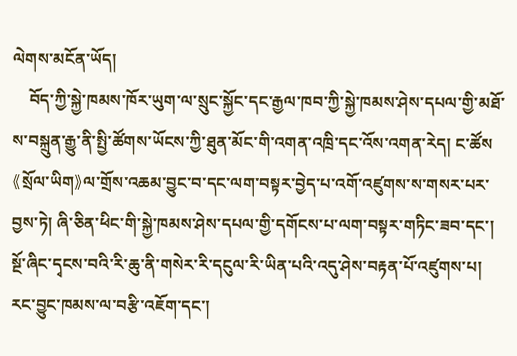ལེགས་མངོན་ཡོད།
    བོད་ཀྱི་སྐྱེ་ཁམས་ཁོར་ཡུག་ལ་སྲུང་སྐྱོང་དང་རྒྱལ་ཁབ་ཀྱི་སྐྱེ་ཁམས་ཤེས་དཔལ་གྱི་མཐོ་ས་བསྐྲུན་རྒྱུ་ནི་སྤྱི་ཚོགས་ཡོངས་ཀྱི་ཐུན་མོང་གི་འགན་འཁྲི་དང་འོས་འགན་རེད། ང་ཚོས《སྲོལ་ཡིག》ལ་གྲོས་འཆམ་བྱུང་བ་དང་ལག་བསྟར་བྱེད་པ་འགོ་འཛུགས་ས་གསར་པར་བྱས་ཏེ། ཞི་ཅིན་ཕིང་གི་སྐྱེ་ཁམས་ཤེས་དཔལ་གྱི་དགོངས་པ་ལག་བསྟར་གཏིང་ཟབ་དང་། སྔོ་ཞིང་དྭངས་བའི་རི་ཆུ་ནི་གསེར་རི་དངུལ་རི་ཡིན་པའི་འདུ་ཤེས་བརྟན་པོ་འཛུགས་པ། རང་བྱུང་ཁམས་ལ་བརྩི་འཇོག་དང་།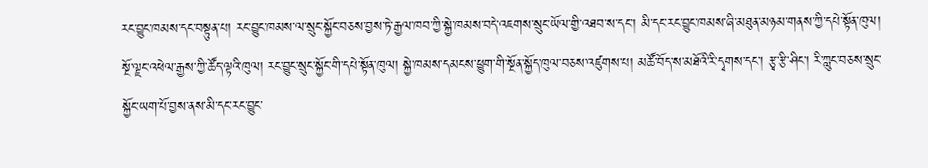རང་བྱུང་ཁམས་དང་བསྟུན་པ། རང་བྱུང་ཁམས་ལ་སྲུང་སྐྱོང་བཅས་བྱས་ཏེ་རྒྱལ་ཁབ་ཀྱི་སྐྱེ་ཁམས་བདེ་འཇགས་སྲུང་ཡོལ་གྱི་འཐབ་ས་དང་། མི་དང་རང་བྱུང་ཁམས་ཞི་མཐུན་མཉམ་གནས་ཀྱི་དཔེ་སྟོན་ཁུལ། སྔོ་ལྗང་འཕེལ་རྒྱས་ཀྱི་ཚོད་ལྟའི་ཁུལ། རང་བྱུང་སྲུང་སྐྱོང་གི་དཔེ་སྟོན་ཁུལ། སྐྱེ་ཁམས་དམངས་ཕྱུག་གི་སྔོན་སྐྱོད་ཁུལ་བཅས་འཛུགས་པ། མཚོ་བོད་ས་མཐོའི་རི་དྭགས་དང་། རྩྭ་རྩི་ཤིང་། རི་ཀླུང་བཅས་སྲུང་སྐྱོང་ཡག་པོ་བྱས་ནས་མི་དང་རང་བྱུང་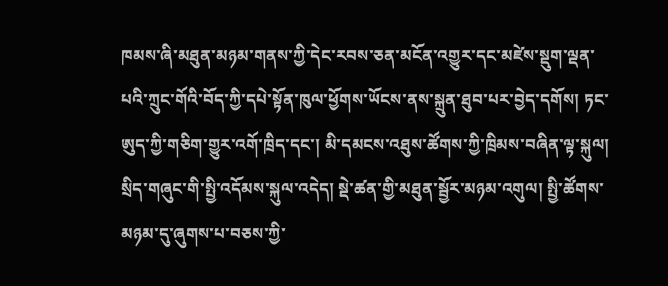ཁམས་ཞི་མཐུན་མཉམ་གནས་ཀྱི་དེང་རབས་ཅན་མངོན་འགྱུར་དང་མཛེས་སྡུག་ལྡན་པའི་ཀྲུང་གོའི་བོད་ཀྱི་དཔེ་སྟོན་ཁུལ་ཕྱོགས་ཡོངས་ནས་སྐྲུན་ཐུབ་པར་བྱེད་དགོས། ཏང་ཨུད་ཀྱི་གཅིག་གྱུར་འགོ་ཁྲིད་དང་། མི་དམངས་འཐུས་ཚོགས་ཀྱི་ཁྲིམས་བཞིན་ལྟ་སྐུལ། སྲིད་གཞུང་གི་སྤྱི་འདོམས་སྐུལ་འདེད། སྡེ་ཚན་གྱི་མཐུན་སྦྱོར་མཉམ་འགུལ། སྤྱི་ཚོགས་མཉམ་དུ་ཞུགས་པ་བཅས་ཀྱི་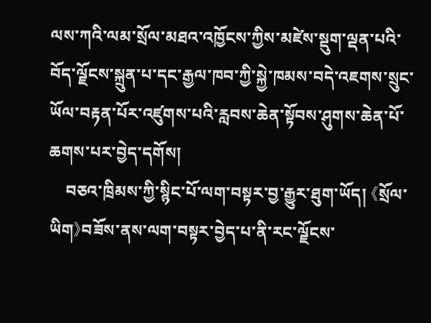ལས་ཀའི་ལམ་སྲོལ་མཐའ་འཁྱོངས་ཀྱིས་མཛེས་སྡུག་ལྡན་པའི་བོད་ལྗོངས་སྐྲུན་པ་དང་རྒྱལ་ཁབ་ཀྱི་སྐྱེ་ཁམས་བདེ་འཇགས་སྲུང་ཡོལ་བརྟན་པོར་འཛུགས་པའི་རླབས་ཆེན་སྟོབས་ཤུགས་ཆེན་པོ་ཆགས་པར་བྱེད་དགོས།
    བཅའ་ཁྲིམས་ཀྱི་སྙིང་པོ་ལག་བསྟར་བྱ་རྒྱུར་ཐུག་ཡོད། 《སྲོལ་ཡིག》བཟོས་ནས་ལག་བསྟར་བྱེད་པ་ནི་རང་ལྗོངས་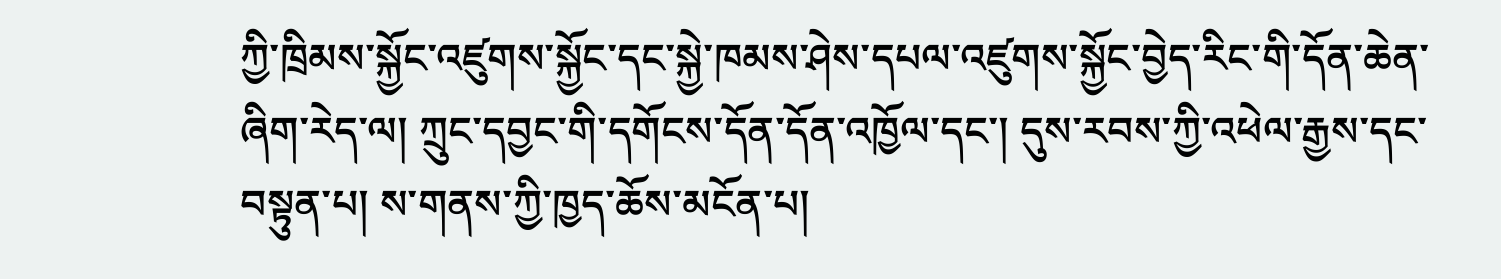ཀྱི་ཁྲིམས་སྐྱོང་འཛུགས་སྐྱོང་དང་སྐྱེ་ཁམས་ཤེས་དཔལ་འཛུགས་སྐྱོང་བྱེད་རིང་གི་དོན་ཆེན་ཞིག་རེད་ལ། ཀྲུང་དབྱང་གི་དགོངས་དོན་དོན་འཁྱོལ་དང་། དུས་རབས་ཀྱི་འཕེལ་རྒྱས་དང་བསྟུན་པ། ས་གནས་ཀྱི་ཁྱད་ཆོས་མངོན་པ།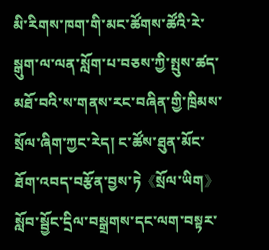མི་རིགས་ཁག་གི་མང་ཚོགས་ཚོའི་རེ་སྒུག་ལ་ལན་སློག་པ་བཅས་ཀྱི་སྤུས་ཚད་མཐོ་བའི་ས་གནས་རང་བཞིན་གྱི་ཁྲིམས་སྲོལ་ཞིག་ཀྱང་རེད། ང་ཚོས་ཐུན་མོང་ཐོག་འབད་བརྩོན་བྱས་ཏེ《སྲོལ་ཡིག》སློབ་སྦྱོང་དྲིལ་བསྒྲགས་དང་ལག་བསྟར་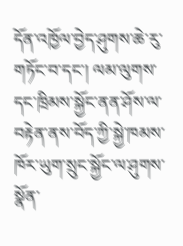དོན་འཁྱོལ་བྱེད་ཤུགས་ཆེ་རུ་གཏོང་བ་དང་། ལམ་ལུགས་དང་ཁྲིམས་སྐྱོང་ནན་ཤོས་ལ་བརྟེན་ནས་བོད་ཀྱི་སྐྱེ་ཁམས་ཁོར་ཡུག་སྲུང་སྐྱོང་ལ་ཤུགས་སྣོན་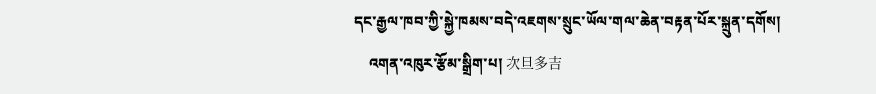དང་རྒྱལ་ཁབ་ཀྱི་སྐྱེ་ཁམས་བདེ་འཇགས་སྲུང་ཡོལ་གལ་ཆེན་བརྟན་པོར་སྐྲུན་དགོས།
    འགན་འཁུར་རྩོམ་སྒྲིག་པ། 次旦多吉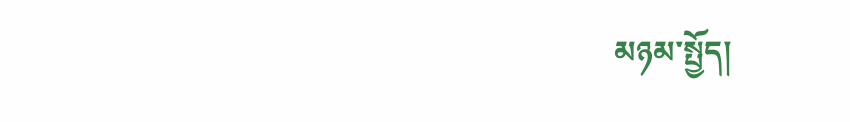མཉམ་སྤྱོད།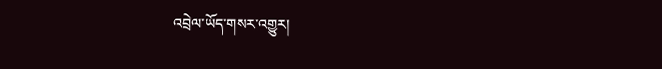འབྲེལ་ཡོད་གསར་འགྱུར།